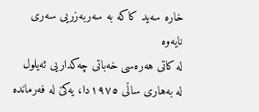خارە سەید کاکە بە سەربەزریی سەری نایەوە
لە کاتی هەرەسی خەباتی چەکداریی ئەیلول لە بەهاری ساڵی ١٩٧٥دا، یەکێ لە فەرماندە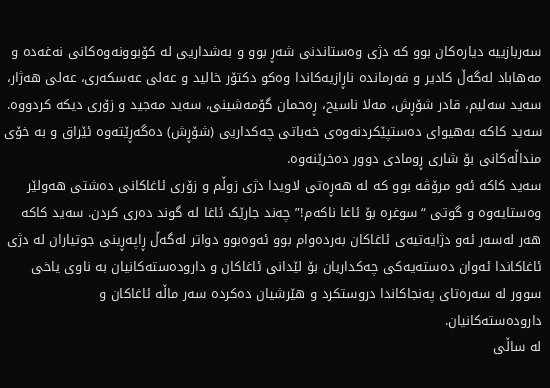سەربازییە دیارەکان بوو کە دژی وەستاندنی شەڕ بوو و بەشداریی لە کۆبوونەوەکانی نەغەدە و مەهاباد لەگەڵ کادیر و فەرماندە ناڕازیەکاندا وەکو دکتۆر خالید و عەلی عەسکەری، عەلی هەژار، سەید سەلیم، قادر شۆڕش، مەلا ناسیح، ڕەحمان گۆمەشینی، سەید مەجید و زۆری دیکە کردووە. سەید کاکە بەهیوای دەستپێکردنەوەی خەباتی چەکداریی (شۆڕش) دەگەڕێتەوە ئێراق و بە خۆی منداڵەکانی بۆ شاری ڕومادی دوور دەخرێنەوە.
سەید کاکە ئەو مرۆڤە بوو کە لە هەڕەتی لاویدا دژی زوڵم و زۆری ئاغاکانی دەشتی هەولێر وەستایەوە و گوتی “سوغرە بۆ ئاغا ناکەم!” چەند جارێک ئاغا لە گوند دەری کردن. سەید کاکە هەر لەسەر ئەو دژایەتیەی ئاغاکان بەردەوام بوو ئەوەبوو دواتر لەگەڵ ڕاپەڕینی جوتیاران لە دژی ئاغاکاندا ئەوان دەستەیەکی چەکداریان بۆ لێدانی ئاغاکان و دارودەستەکانیان بە ناوی یاخی سوور لە سەرەتای پەنجاکاندا دروستکرد و هێرشیان دەکردە سەر ماڵە ئاغاکان و دارودەستەکانیان.
لە ساڵی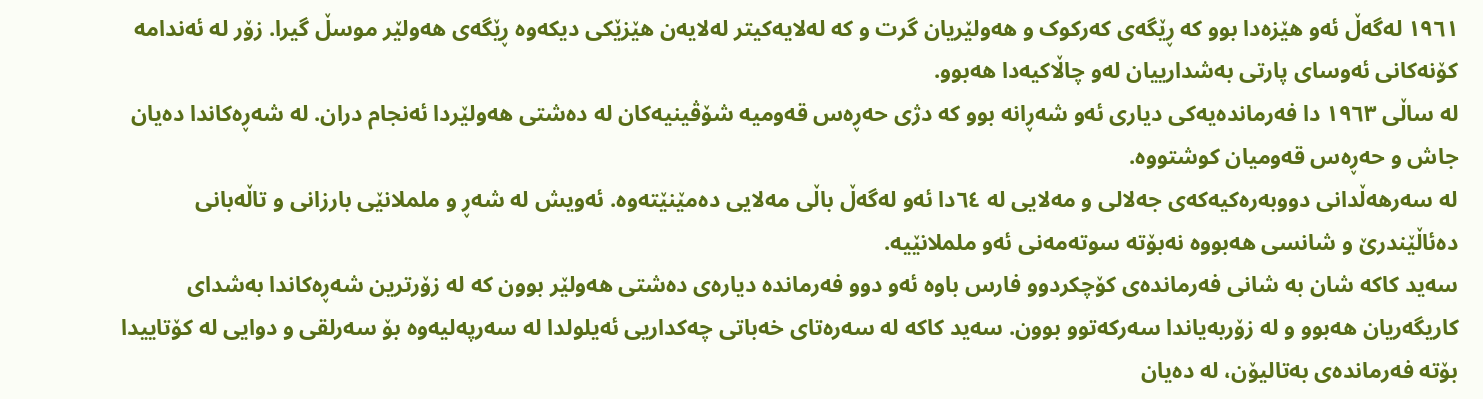١٩٦١ لەگەڵ ئەو هێزەدا بوو کە ڕێگەی کەرکوک و هەولێریان گرت و کە لەلایەکیتر لەلایەن هێزێکی دیکەوە ڕێگەی هەولێر موسڵ گیرا. زۆر لە ئەندامە کۆنەکانی ئەوسای پارتی بەشدارییان لەو چاڵاکیەدا هەبوو.
لە ساڵی ١٩٦٣ دا فەرماندەیەکی دیاری ئەو شەڕانە بوو کە دژی حەڕەس قەومیە شۆڤینیەکان لە دەشتی هەولێردا ئەنجام دران. لە شەڕەکاندا دەیان جاش و حەڕەس قەومیان کوشتووە.
لە سەرهەڵدانی دووبەرەکیەکەی جەلالی و مەلایی لە ٦٤دا ئەو لەگەڵ باڵی مەلایی دەمێنێتەوە. ئەویش لە شەڕ و ململانێی بارزانی و تاڵەبانی دەئاڵێندرێ و شانسی هەبووە نەبۆتە سوتەمەنی ئەو ململانێیە.
سەید کاکە شان بە شانی فەرماندەی کۆچکردوو فارس باوە ئەو دوو فەرماندە دیارەی دەشتی هەولێر بوون کە لە زۆرترین شەڕەکاندا بەشدای کاریگەریان هەبوو و لە زۆربەیاندا سەرکەتوو بوون. سەید کاکە لە سەرەتای خەباتی چەکداریی ئەیلولدا لە سەرپەلیەوە بۆ سەرلقی و دوایی لە کۆتاییدا بۆتە فەرماندەی بەتالیۆن، لە دەیان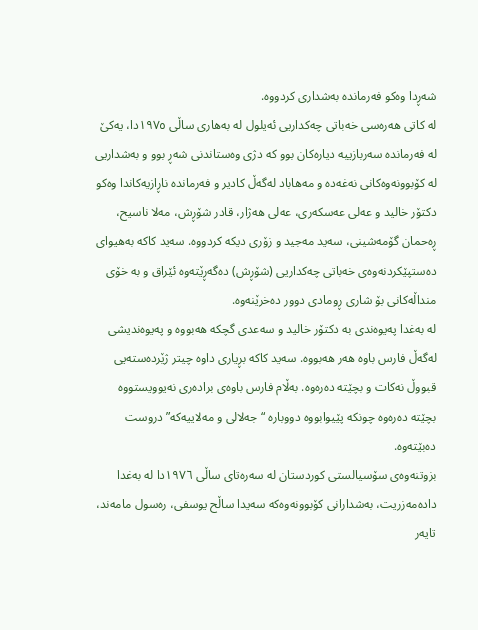شەڕدا وەکو فەرماندە بەشداری کردووە.
لە کاتی هەرەسی خەباتی چەکداریی ئەیلول لە بەهاری ساڵی ١٩٧٥دا، یەکێ لە فەرماندە سەربازییە دیارەکان بوو کە دژی وەستاندنی شەڕ بوو و بەشداریی لە کۆبوونەوەکانی نەغەدە و مەهاباد لەگەڵ کادیر و فەرماندە ناڕازیەکاندا وەکو دکتۆر خالید و عەلی عەسکەری، عەلی هەژار، قادر شۆڕش، مەلا ناسیح، ڕەحمان گۆمەشینی، سەید مەجید و زۆری دیکە کردووە. سەید کاکە بەهیوای دەستپێکردنەوەی خەباتی چەکداریی (شۆڕش) دەگەڕێتەوە ئێراق و بە خۆی منداڵەکانی بۆ شاری ڕومادی دوور دەخرێنەوە.
لە بەغدا پەیوەندی بە دکتۆر خالید و سەعدی گچکە هەبووە و پەیوەندیشی لەگەڵ فارس باوە هەر هەبووە. سەید کاکە بڕیاری داوە چیتر ژێردەستەیی قبووڵ نەکات و بچێتە دەرەوە. بەڵام فارس باوەی برادەری نەیوویستووە بچێتە دەرەوە چونکە پێیوابووە دووبارە “جەلالی و مەلاییەکە” دروست دەبێتەوە.
بزوتنەوەی سۆسیالستی کوردستان لە سەرەتای ساڵی ١٩٧٦دا لە بەغدا دادەمەزریت، بەشدارانی کۆبوونەوەکە سەیدا ساڵح یوسفی، رەسول مامەند، تایەر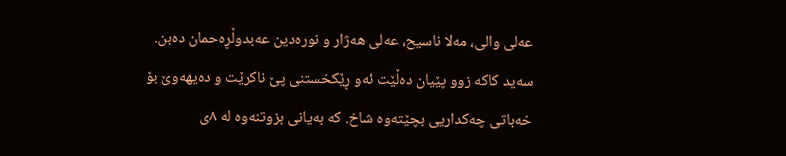عەلی والی، مەلا ناسیح، عەلی هەژار و نورەدین عەبدوڵڕەحمان دەبن. سەید کاکە زوو پێیان دەڵێت ئەو ڕێکخستنی پێ ناکرێت و دەیهەوێ بۆ خەباتی چەکداریی بچێتەوە شاخ. کە بەیانی بزوتنەوە لە ٨ی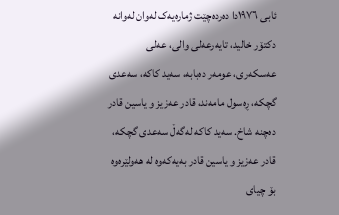ئابی ١٩٧٦دا دەردەچێت ژمارەیەک لەوان لەوانە دکتۆر خالید، تایەرعەلی والی، عەلی عەسکەری، عومەر دەبابە، سەید کاکە، سەعدی گچکە، ڕەسول مامەند، قادر عەزیز و یاسین قادر دەچنە شاخ. سەید کاکە لەگەڵ سەعدی گچکە، قادر عەزیز و یاسین قادر بەیەکەوە لە هەولێرەوە بۆ چیای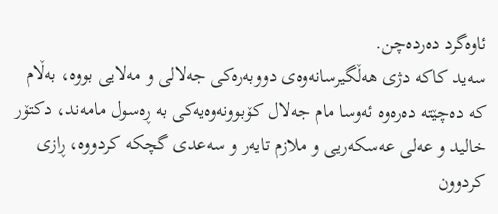ئاوەگرد دەردەچن.
سەید کاکە دژی هەڵگیرسانەوەی دووبەرەکی جەلالی و مەلایی بووە، بەڵام کە دەچێتە دەرەوە ئەوسا مام جەلال کۆبوونەوەیەکی بە ڕەسول مامەند، دکتۆر خالید و عەلی عەسکەریی و ملازم تایەر و سەعدی گچکە کردووە، ڕازی کردوون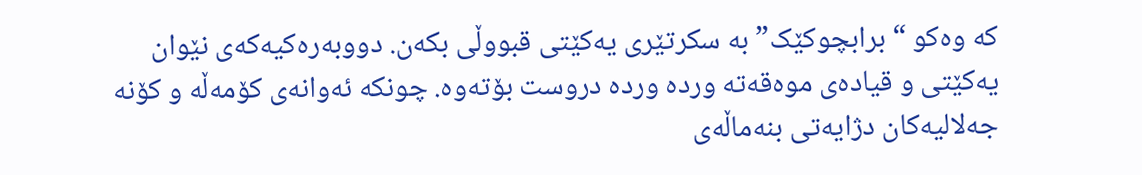کە وەکو “برابچوکێک” بە سکرتێری یەکێتی قبووڵی بکەن. دووبەرەکیەکەی نێوان یەکێتی و قیادەی موەقەتە وردە وردە دروست بۆتەوە. چونکە ئەوانەی کۆمەڵە و کۆنە جەلالیەکان دژایەتی بنەماڵەی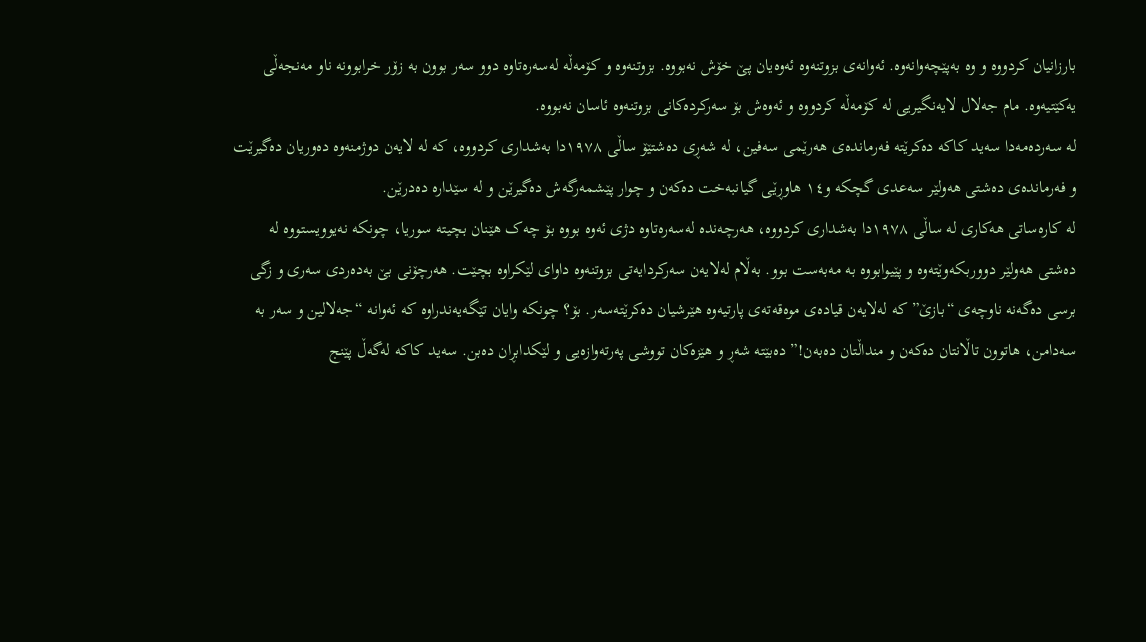بارزانیان کردووە و وە بەپێچەوانەوە. ئەوانەی بزوتنەوە ئەوەیان پێ خۆش نەبووە. بزوتنەوە و کۆمەڵە لەسەرەتاوە دوو سەر بوون بە زۆر خرابوونە ناو مەنجەڵی یەکێتیەوە. مام جەلال لایەنگیریی لە کۆمەڵە کردووە و ئەوەش بۆ سەرکردەکانی بزوتنەوە ئاسان نەبووە.
لە سەردەمەدا سەید کاکە دەکرێتە فەرماندەی هەرێمی سەفین، لە شەڕی دەشتێۆ ساڵی ١٩٧٨دا بەشداری کردووە، کە لە لایەن دوژمنەوە دەوریان دەگیرێت و فەرماندەی دەشتی هەولێر سەعدی گچکە و١٤ هاوڕێی گیانبەخت دەکەن و چوار پێشمەرگەش دەگیرێن و لە سێدارە دەدرێن.
لە کارەساتی هەکاری لە ساڵی ١٩٧٨دا بەشداری کردووە، هەرچەندە لەسەرەتاوە دژی ئەوە بووە بۆ چەک هێنان بچیتە سوریا، چونکە نەیوویستووە لە دەشتی هەولێر دووربکەوێتەوە و پێیوابووە بە مەبەست بوو. بەڵام لەلایەن سەرکردایەتی بزوتنەوە داوای لێکراوە بچێت. هەرچۆنی بێ بەدەردی سەری و زگی برسی دەگەنە ناوچەی “بازێ” کە لەلایەن قیادەی موەقەتەی پارتیەوە هێرشیان دەکرێتەسەر. بۆ؟ چونکە وایان تێگەیەندراوە کە ئەوانە “جەلالین و سەر بە سەدامن، هاتوون تاڵانتان دەکەن و منداڵتان دەبەن!” دەبێتە شەڕ و هێزەکان تووشی پەرتەوازەیی و لێکدابڕان دەبن. سەید کاکە لەگەڵ پێنج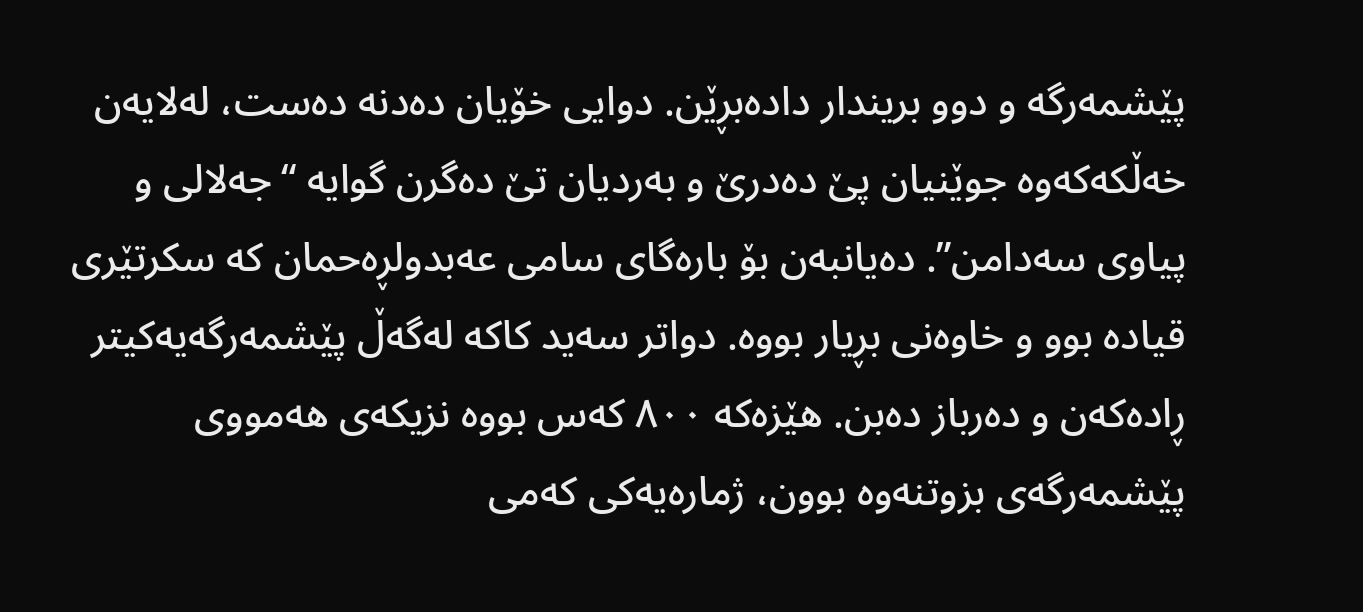پێشمەرگە و دوو بریندار دادەبڕێن. دوایی خۆیان دەدنە دەست، لەلایەن خەڵکەکەوە جوێنیان پێ دەدرێ و بەردیان تێ دەگرن گوایە “جەلالی و پیاوی سەدامن”. دەیانبەن بۆ بارەگای سامی عەبدولڕەحمان کە سکرتێری قیادە بوو و خاوەنی بڕیار بووە. دواتر سەید کاکە لەگەڵ پێشمەرگەیەکیتر ڕادەکەن و دەرباز دەبن. هێزەکە ٨٠٠ کەس بووە نزیکەی هەمووی پێشمەرگەی بزوتنەوە بوون، ژمارەیەکی کەمی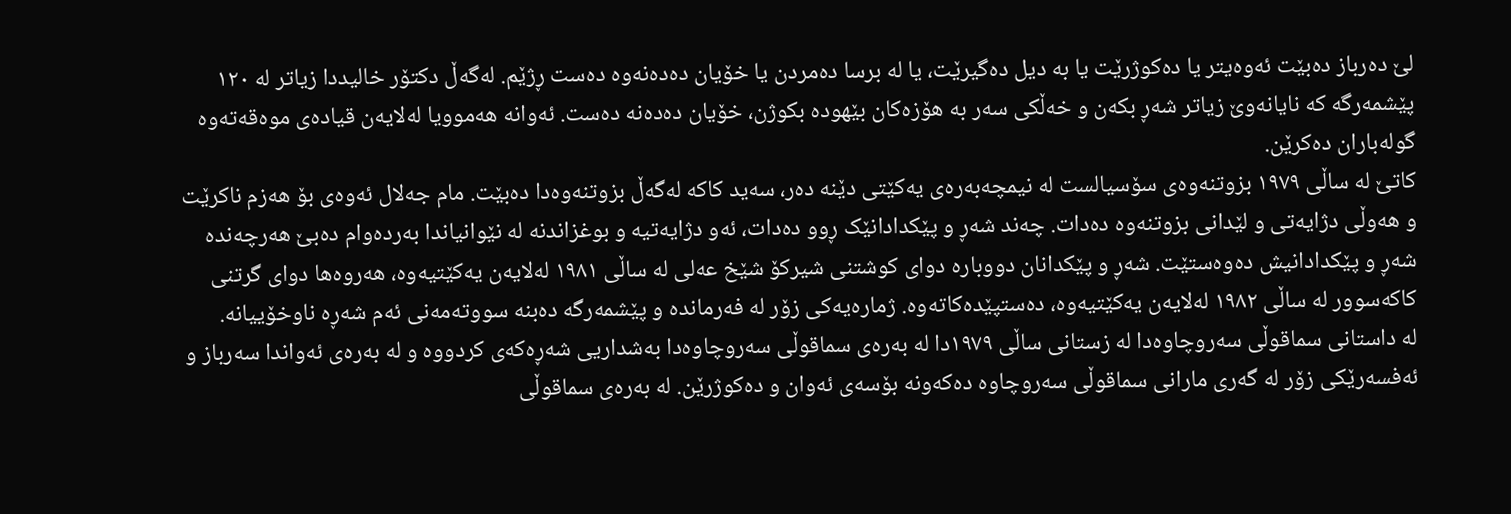لێ دەرباز دەبێت ئەوەیتر یا دەکوژرێت یا بە دیل دەگیرێت، یا لە برسا دەمردن یا خۆیان دەدەنەوە دەست ڕژێم. لەگەڵ دکتۆر خالیددا زیاتر لە ١٢٠ پێشمەرگە کە نایانەوێ زیاتر شەڕ بکەن و خەڵکی سەر بە هۆزەکان بێهودە بکوژن، خۆیان دەدەنە دەست. ئەوانە هەموویا لەلایەن قیادەی موەقەتەوە گولەباران دەکرێن.
کاتێ لە ساڵی ١٩٧٩ بزوتنەوەی سۆسیالست لە نیمچەبەرەی یەکێتی دێنە دەر، سەید کاکە لەگەڵ بزوتنەوەدا دەبێت. مام جەلال ئەوەی بۆ هەزم ناکرێت و هەوڵی دژایەتی و لێدانی بزوتنەوە دەدات. چەند شەڕ و پێکدادانێک ڕوو دەدات، ئەو دژایەتیە و بوغزاندنە لە نێوانیاندا بەردەوام دەبێ هەرچەندە شەڕ و پێکدادانیش دەوەستێت. شەڕ و پێکدانان دووبارە دوای کوشتنی شیرکۆ شێخ عەلی لە ساڵی ١٩٨١ لەلایەن یەکێتیەوە، هەروەها دوای گرتنی کاکەسوور لە ساڵی ١٩٨٢ لەلایەن یەکێتیەوە، دەستپێدەکاتەوە. ژمارەیەکی زۆر لە فەرماندە و پێشمەرگە دەبنە سووتەمەنی ئەم شەڕە ناوخۆییانە.
لە داستانی سماقوڵی سەروچاوەدا لە زستانی ساڵی ١٩٧٩دا لە بەرەی سماقوڵی سەروچاوەدا بەشداریی شەڕەکەی کردووە و لە بەرەی ئەواندا سەرباز و ئەفسەرێکی زۆر لە گەری مارانی سماقوڵی سەروچاوە دەکەونە بۆسەی ئەوان و دەکوژرێن. لە بەرەی سماقوڵی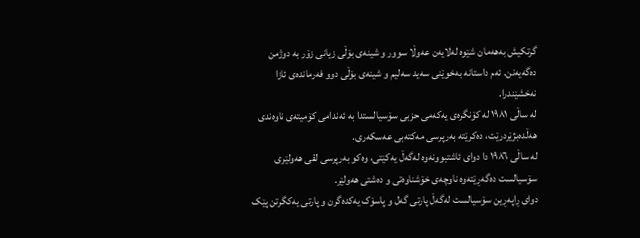گرتکیش بەهەمان شێوە لەلایەن عەوڵا سوور و شینەی بۆڵی زیانی زۆر بە دوژمن دەگەیەنن. ئەم داستانە بەخوێنی سەید سەلیم و شینەی بۆڵی دوو فەرماندەی ئازا نەخشێندرا.
لە ساڵی ١٩٨١ لە کۆنگرەی یەکەمی حزبی سۆسیالستدا بە ئەندامی کۆمیتەی ناوەندی هەڵدەبژێردرێت، دەکرێتە بەرپرسی مەکتەبی عەسکەری.
لە ساڵی ١٩٨٦ دا دوای ئاشتبوونەوە لەگەڵ یەکێتی، وەکو بەرپرسی لقی هەولێری سۆسیالست دەگەڕێتەوە ناوچەی خۆشناوەتی و دەشتی هەولێر.
دوای ڕاپەڕین سۆسیالست لەگەڵ پارتی گەل و پاسۆک یەکدەگرن و پارتی یەکگرتن پێک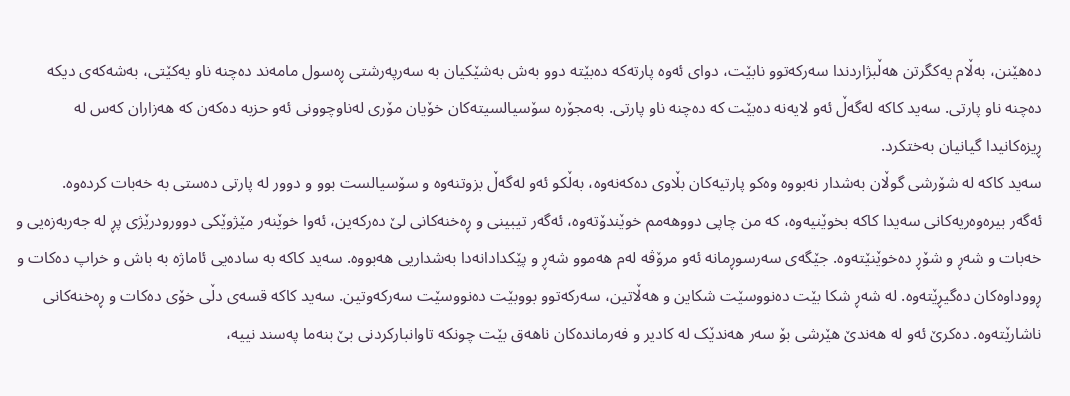دەهێنن، بەڵام یەکگرتن هەڵبژاردندا سەرکەتوو نابێت، دوای ئەوە پارتەکە دەبێتە دوو بەش بەشێکیان بە سەرپەرشتی ڕەسول مامەند دەچنە ناو یەکێتی، بەشەکەی دیکە دەچنە ناو پارتی. سەید کاکە لەگەڵ ئەو لایەنە دەبێت کە دەچنە ناو پارتی. بەمجۆرە سۆسیالسیتەکان خۆیان مۆری لەناوچوونی ئەو حزبە دەکەن کە هەزاران کەس لە ڕیزەکانیدا گیانیان بەختکرد.
سەید کاکە لە شۆرشی گوڵان بەشدار نەبووە وەکو پارتیەکان بڵاوی دەکەنەوە، بەڵکو ئەو لەگەڵ بزوتنەوە و سۆسیالست بوو و دوور لە پارتی دەستی بە خەبات کردەوە.
ئەگەر بیرەوەریەکانی سەیدا کاکە بخوێنیەوە، کە من چاپی دووهەمم خوێندۆتەوە، ئەگەر تیبینی و ڕەخنەکانی لێ دەرکەین، ئەوا خوێنەر مێژوێکی دوورودرێژی پڕ لە جەربەزەیی و خەبات و شەڕ و شۆڕ دەخوێنێتەوە. جێگەی سەرسوڕمانە ئەو مرۆڤە لەم هەموو شەڕ و پێکدادانەدا بەشداریی هەبووە. سەید کاکە بە سادەیی ئاماژە بە باش و خراپ دەکات و ڕووداوەکان دەگیڕێتەوە. لە شەڕ شکا بێت دەنووسێت شکاین و هەڵاتین، سەرکەتوو بووبێت دەنووسێت سەرکەوتین. سەید کاکە قسەی دڵی خۆی دەکات و ڕەخنەکانی ناشارێتەوە. دەکرێ ئەو لە هەندێ هێرشی بۆ سەر هەندێک لە کادیر و فەرماندەکان ناهەق بێت چونکە تاوانبارکردنی بێ بنەما پەسند نییە،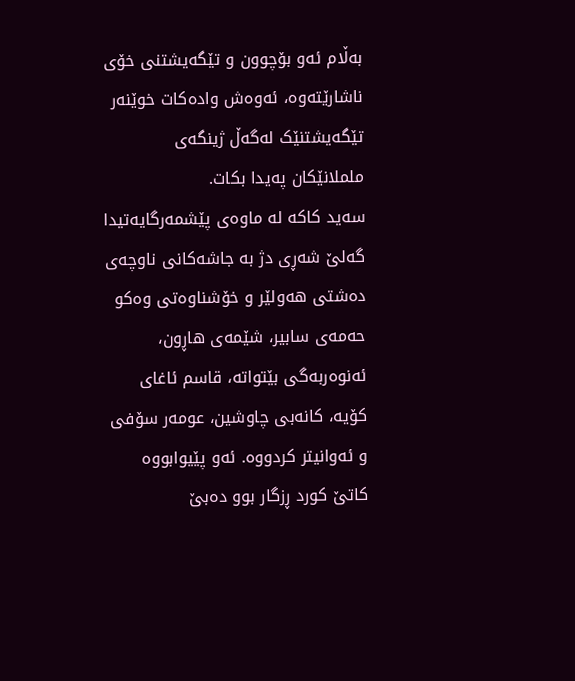بەڵام ئەو بۆچوون و تێگەیشتنی خۆی ناشارێتەوە، ئەوەش وادەکات خوێنەر تێگەیشتنێک لەگەڵ ژینگەی ململانێکان پەیدا بکات.
سەید کاکە لە ماوەی پێشمەرگایەتیدا گەلێ شەڕی دژ بە جاشەکانی ناوچەی دەشتی هەولێر و خۆشناوەتی وەکو حەمەی سابیر، شێمەی هاڕون، ئەنوەربەگی بێتواتە، قاسم ئاغای کۆیە، کانەبی چاوشین، عومەر سۆفی و ئەوانیتر کردووە. ئەو پێیوابووە کاتێ کورد ڕزگار بوو دەبێ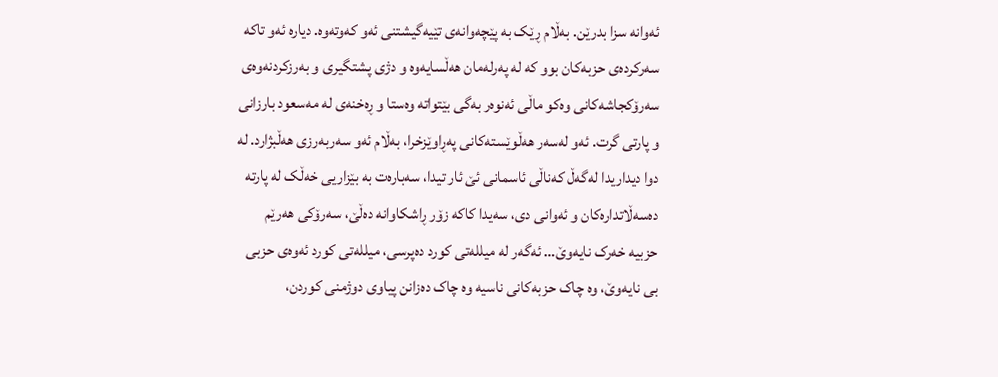ئەوانە سزا بدرێن. بەڵام ڕێک بە پێچەوانەی تێیەگیشتنی ئەو کەوتەوە. دیارە ئەو تاکە سەرکردەی حزبەکان بوو کە لە پەرلەمان هەڵسایەوە و دژی پشتگیری و بەرزکردنەوەی سەرۆکجاشەکانی وەکو ماڵی ئەنوەر بەگی بێتواتە وەستا و ڕەخنەی لە مەسعود بارزانی و پارتی گرت. ئەو لەسەر هەڵوێستەکانی پەڕاوێزخرا، بەڵام ئەو سەربەرزی هەڵبژارد. لە دوا دیداریدا لەگەڵ کەناڵی ئاسمانی ئێ ئار تیدا، سەبارەت بە بێزاریی خەڵک لە پارتە دەسەڵاتدارەکان و ئەوانی دی، سەیدا کاکە زۆر ڕاشکاوانە دەڵێ، سەرۆکی هەرێم حزبیە خەرک نایەوێ… ئەگەر لە میللەتی کورد دەپرسی، میللەتی کورد ئەوەی حزبی بی نایەوێ، وە چاک حزبەکانی ناسیە وە چاک دەزانن پیاوی دوژمنی کوردن،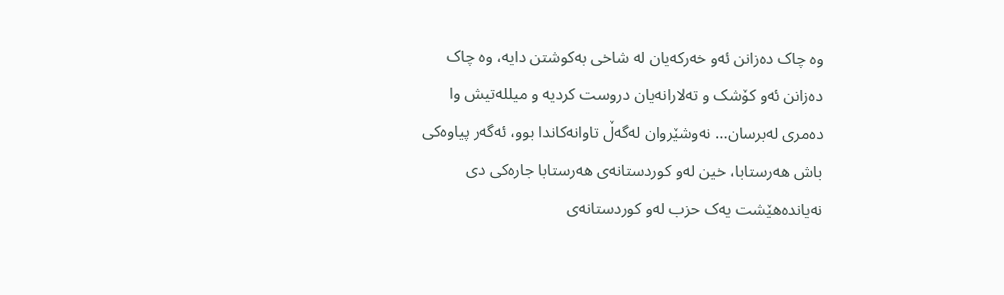وە چاک دەزانن ئەو خەرکەیان لە شاخی بەکوشتن دایە، وە چاک دەزانن ئەو کۆشک و تەلارانەیان دروست کردیە و میللەتیش وا دەمری لەبرسان… نەوشێروان لەگەڵ تاوانەکاندا بوو، ئەگەر پیاوەکی باش هەرستابا، خین لەو کوردستانەی هەرستابا جارەکی دی نەیاندەهێشت یەک حزب لەو کوردستانەی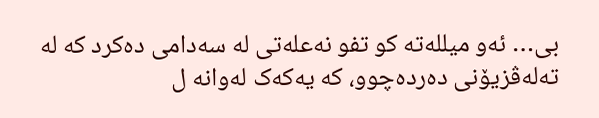بی… ئەو میللەتە کو تفو نەعلەتی لە سەدامی دەکرد کە لە تەلەڤزیۆنی دەردەچوو، کە یەکەک لەوانە ل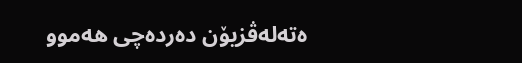ەتەلەڤزیۆن دەردەچی هەموو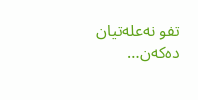تفو نەعلەتیان دەکەن…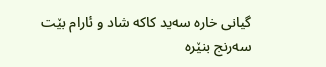گیانی خارە سەید کاکە شاد و ئارام بێت
سەرنج بنێرە